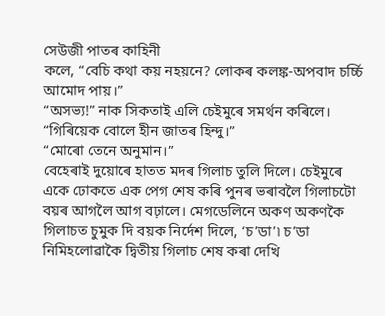সেউজী পাতৰ কাহিনী
কলে, “বেচি কথা কয় নহয়নে? লোকৰ কলঙ্ক-অপবাদ চৰ্চ্চি আমোদ পায়।”
“অসভ্য!” নাক সিকতাই এলি চেইমুৰে সমৰ্থন কৰিলে।
“গিৰিয়েক বোলে হীন জাতৰ হিন্দু।”
“মোৰো তেনে অনুমান।”
বেহেৰাই দুয়োৰে হাতত মদৰ গিলাচ তুলি দিলে। চেইমুৰে একে ঢোকতে এক পেগ শেষ কৰি পুনৰ ভৰাবলৈ গিলাচটো বয়ৰ আগলৈ আগ বঢ়ালে। মেগডেলিনে অকণ অকণকৈ গিলাচত চুমুক দি বয়ক নিৰ্দেশ দিলে, ‘চ’ডা’৷ চ’ডা নিমিহলোৱাকৈ দ্বিতীয় গিলাচ শেষ কৰা দেখি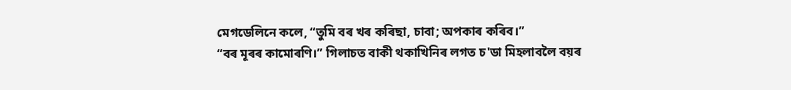মেগডেলিনে কলে, “তুমি বৰ খৰ কৰিছা, চাবা; অপকাৰ কৰিব।”
“বৰ মূৰৰ কামোৰণি।” গিলাচত বাকী থকাখিনিৰ লগত চ'ডা মিহলাবলৈ বয়ৰ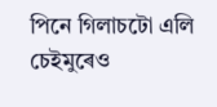পিনে গিলাচটো এলি চেইমুৰেও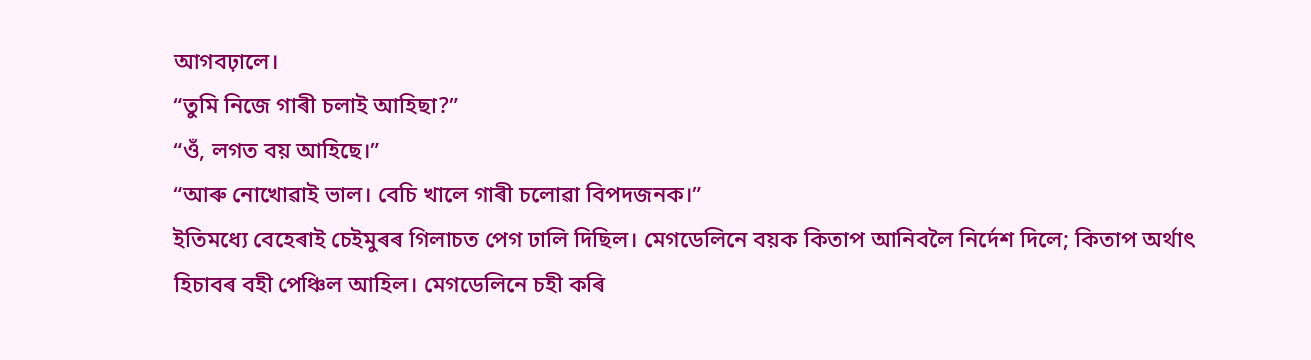আগবঢ়ালে।
“তুমি নিজে গাৰী চলাই আহিছা?”
“ওঁ, লগত বয় আহিছে।”
“আৰু নোখোৱাই ভাল। বেচি খালে গাৰী চলোৱা বিপদজনক।”
ইতিমধ্যে বেহেৰাই চেইমুৰৰ গিলাচত পেগ ঢালি দিছিল। মেগডেলিনে বয়ক কিতাপ আনিবলৈ নিৰ্দেশ দিলে; কিতাপ অৰ্থাৎ হিচাবৰ বহী পেঞ্চিল আহিল। মেগডেলিনে চহী কৰি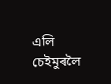এলি চেইমুৰলৈ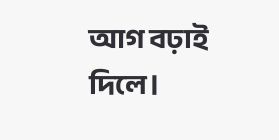আগ বঢ়াই দিলে।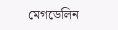মেগডেলিন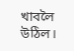খাবলৈ উঠিল।